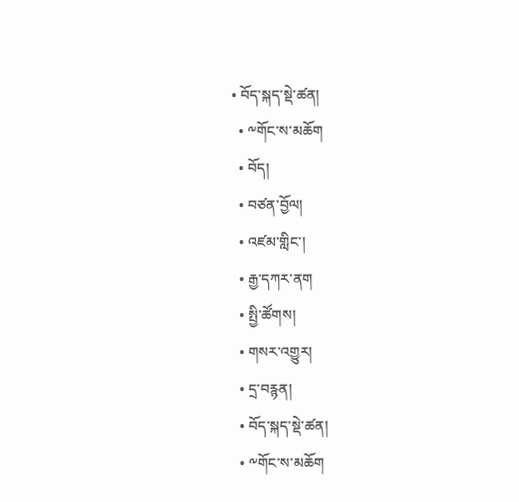• བོད་སྐད་སྡེ་ཚན།
  • ༸གོང་ས་མཆོག
  • བོད།
  • བཙན་བྱོལ།
  • འཛམ་གླིང་།
  • རྒྱ་དཀར་ནག
  • སྤྱི་ཚོགས།
  • གསར་འགྱུར།
  • དྲ་བརྙན།
  • བོད་སྐད་སྡེ་ཚན།
  • ༸གོང་ས་མཆོག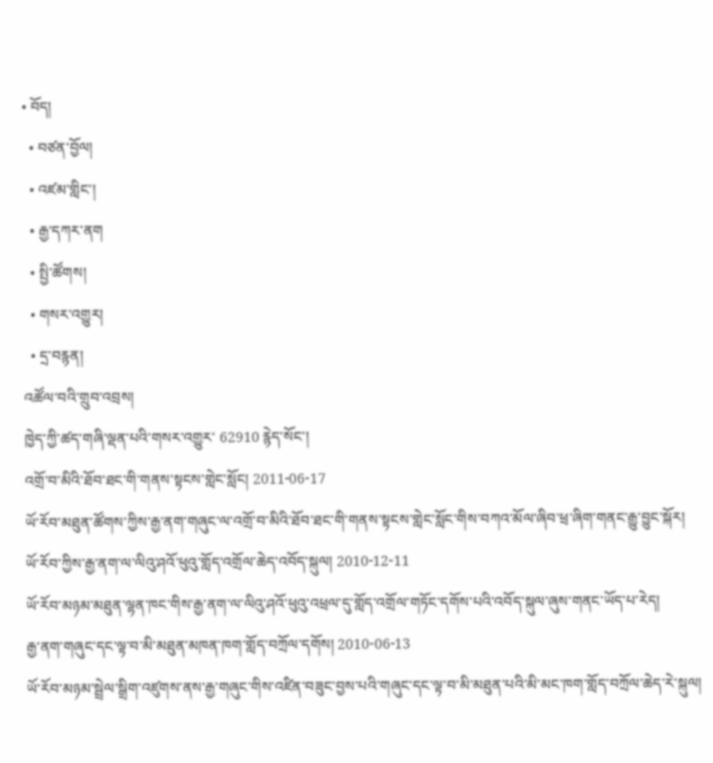• བོད།
  • བཙན་བྱོལ།
  • འཛམ་གླིང་།
  • རྒྱ་དཀར་ནག
  • སྤྱི་ཚོགས།
  • གསར་འགྱུར།
  • དྲ་བརྙན།
འཚོལ་བའི་གྲུབ་འབྲས།
ཁྱེད་ཀྱི་ཚད་གཞི་ལྡན་པའི་གསར་འགྱུར་ 62910 རྙེད་སོང་།
འགྲོ་བ་མིའི་ཐོབ་ཐང་གི་གནས་སྟངས་གླེང་སློང། 2011-06-17
ཡོ་རོབ་མཐུན་ཚོགས་ཀྱིས་རྒྱ་ནག་གཞུང་ལ་འགྲོ་བ་མིའི་ཐོབ་ཐང་གི་གནས་སྟངས་གླེང་སློང་གིས་བཀའ་མོལ་ཞིབ་ཕྲ་ཞིག་གནང་རྒྱུ་བྱུང་སྐོར།
ཡོ་རོབ་ཀྱིས་རྒྱ་ནག་ལ་ལིའུ་ཤའོ་ཕུའུ་གློད་འགྲོལ་ཆེད་འབོད་སྐུལ། 2010-12-11
ཡོ་རོབ་མཉམ་མཐུན་ལྷན་ཁང་གིས་རྒྱ་ནག་ལ་ལིའུ་ཤའོ་ཕུའུ་འཕྲལ་དུ་གློད་འགྲོལ་གཏོང་དགོས་པའི་འབོད་སྐུལ་ཞུས་གནང་ཡོད་པ་རེད།
རྒྱ་ནག་གཞུང་དང་ལྟ་བ་མི་མཐུན་མཁན་ཁག་གློད་བཀྲོལ་དགོས། 2010-06-13
ཡོ་རོབ་མཉམ་སྦྲེལ་སྒྲིག་འཛུགས་ནས་རྒྱ་གཞུང་གིས་འཛིན་བཟུང་བྱས་པའི་གཞུང་དང་ལྟ་བ་མི་མཐུན་པའི་མི་མང་ཁག་གློད་བཀྲོལ་ཆེད་རེ་སྐུལ།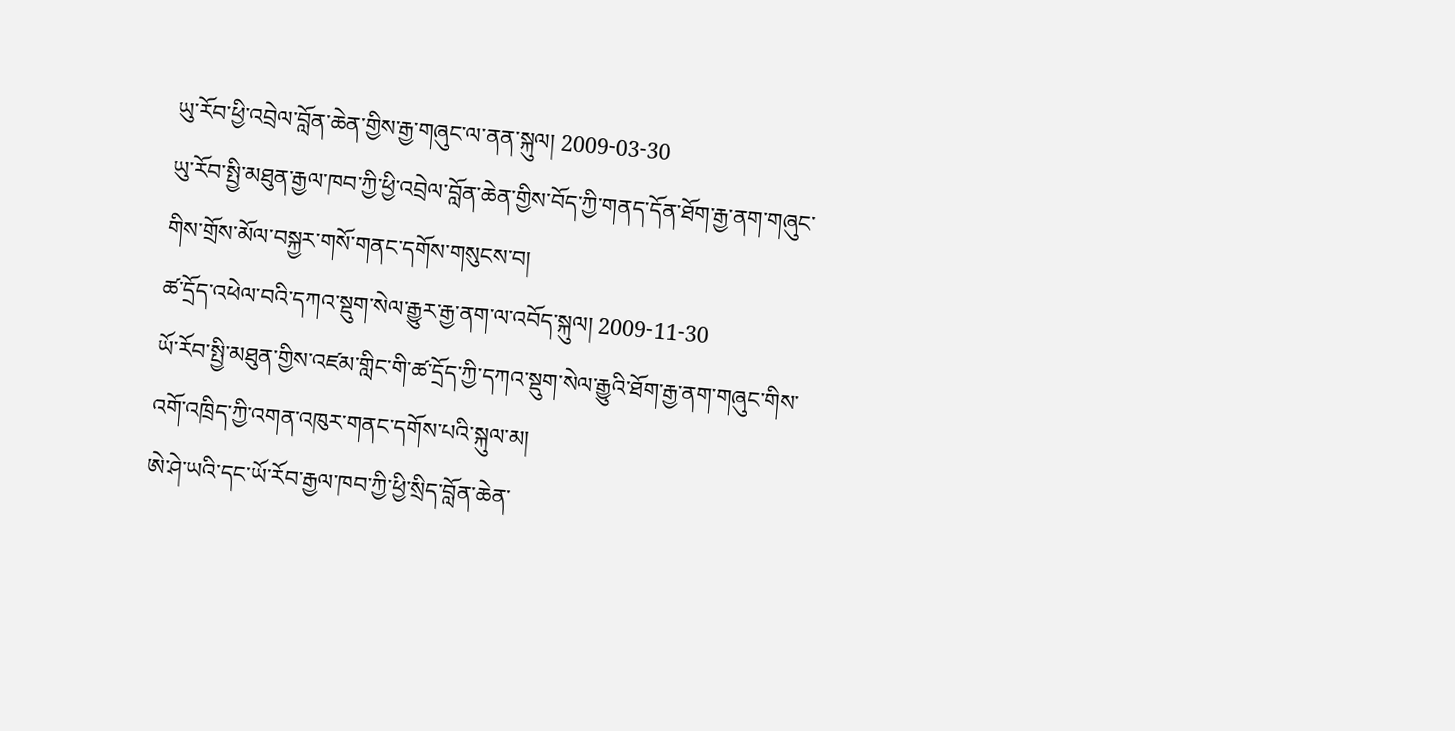ཡུ་རོབ་ཕྱི་འབྲེལ་བློན་ཆེན་གྱིས་རྒྱ་གཞུང་ལ་ནན་སྐུལ། 2009-03-30
ཡུ་རོབ་སྤྱི་མཐུན་རྒྱལ་ཁབ་ཀྱི་ཕྱི་འབྲེལ་བློན་ཆེན་གྱིས་བོད་ཀྱི་གནད་དོན་ཐོག་རྒྱ་ནག་གཞུང་གིས་གྲོས་མོལ་བསྐྱར་གསོ་གནང་དགོས་གསུངས་བ།
ཚ་དྲོད་འཕེལ་བའི་དཀའ་སྡུག་སེལ་རྒྱུར་རྒྱ་ནག་ལ་འབོད་སྐུལ། 2009-11-30
ཡོ་རོབ་སྤྱི་མཐུན་གྱིས་འཛམ་གླིང་གི་ཚ་དྲོད་ཀྱི་དཀའ་སྡུག་སེལ་རྒྱུའི་ཐོག་རྒྱ་ནག་གཞུང་གིས་འགོ་འཁྲིད་ཀྱི་འགན་འཁུར་གནང་དགོས་པའི་སྐུལ་མ།
ཨེ་ཤེ་ཡའི་དང་ཡོ་རོབ་རྒྱལ་ཁབ་ཀྱི་ཕྱི་སྲིད་བློན་ཆེན་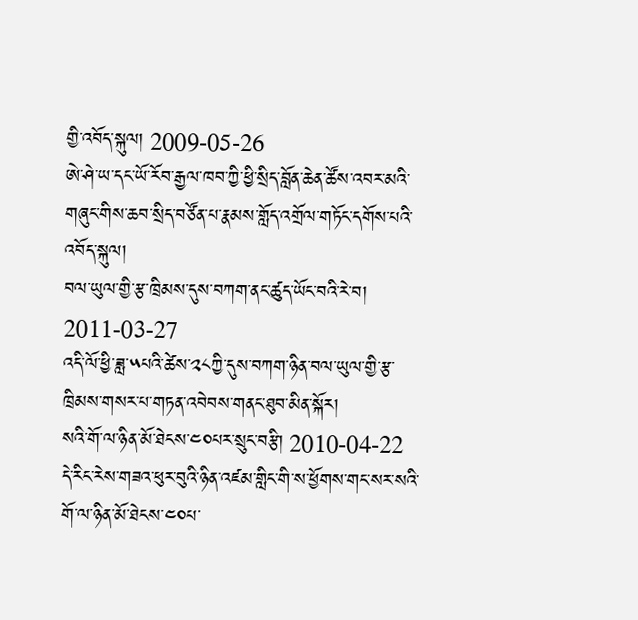གྱི་འབོད་སྐུལ། 2009-05-26
ཨེ་ཤེ་ཡ་དང་ཡོ་རོབ་རྒྱལ་ཁབ་ཀྱི་ཕྱི་སྲིད་བློན་ཆེན་ཚོས་འབར་མའི་གཞུང་གིས་ཆབ་སྲིད་བཙོན་པ་རྣམས་གློད་འགྲོལ་གཏོང་དགོས་པའི་འབོད་སྐུལ།
བལ་ཡུལ་གྱི་རྩ་ཁྲིམས་དུས་བཀག་ནང་ཚུད་ཡོང་བའི་རེ་བ། 2011-03-27
འདི་ལོ་ཕྱི་ཟླ་༥པའི་ཚེས་༢༨ཀྱི་དུས་བཀག་ཉིན་བལ་ཡུལ་གྱི་རྩ་ཁྲིམས་གསར་པ་གཏན་འབེབས་གནང་ཐུབ་མིན་སྐོར།
སའི་གོ་ལ་ཉིན་མོ་ཐེངས་༤༠པར་སྲུང་བརྩི། 2010-04-22
དེ་རིང་རེས་གཟའ་ཕུར་བུའི་ཉིན་འཛམ་གླིང་གི་ས་ཕྱོགས་གང་སར་སའི་གོ་ལ་ཉིན་མོ་ཐེངས་༤༠པ་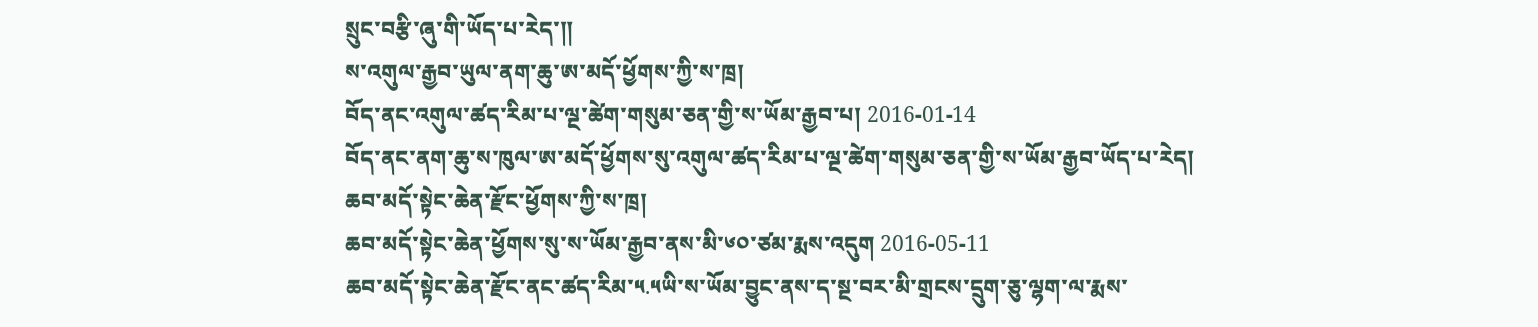སྲུང་བརྩི་ཞུ་གི་ཡོད་པ་རེད་༎
ས་འགུལ་རྒྱབ་ཡུལ་ནག་ཆུ་ཨ་མདོ་ཕྱོགས་ཀྱི་ས་ཁྲ།
བོད་ནང་འགུལ་ཚད་རིམ་པ་ལྔ་ཚེག་གསུམ་ཅན་གྱི་ས་ཡོམ་རྒྱབ་པ། 2016-01-14
བོད་ནང་ནག་ཆུ་ས་ཁུལ་ཨ་མདོ་ཕྱོགས་སུ་འགུལ་ཚད་རིམ་པ་ལྔ་ཚེག་གསུམ་ཅན་གྱི་ས་ཡོམ་རྒྱབ་ཡོད་པ་རེད།
ཆབ་མདོ་སྟེང་ཆེན་རྫོང་ཕྱོགས་ཀྱི་ས་ཁྲ།
ཆབ་མདོ་སྟེང་ཆེན་ཕྱོགས་སུ་ས་ཡོམ་རྒྱབ་ནས་མི་༦༠་ཙམ་རྨས་འདུག 2016-05-11
ཆབ་མདོ་སྟེང་ཆེན་རྫོང་ནང་ཚད་རིམ་༥.༥ཡི་ས་ཡོམ་བྱུང་ནས་ད་སྔ་བར་མི་གྲངས་དྲུག་ཅུ་ལྷག་ལ་རྨས་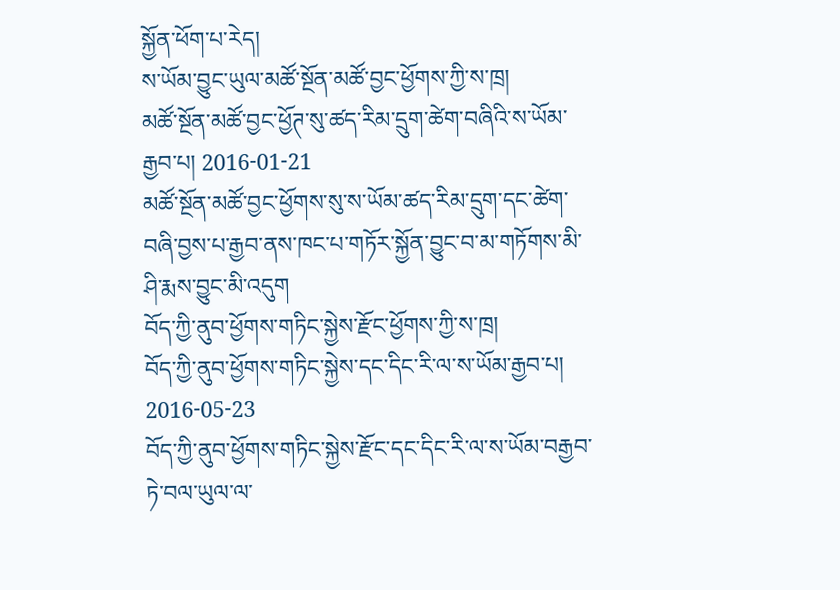སྐྱོན་ཕོག་པ་རེད།
ས་ཡོམ་བྱུང་ཡུལ་མཚོ་སྔོན་མཚོ་བྱང་ཕྱོགས་ཀྱི་ས་ཁྲ།
མཚོ་སྔོན་མཚོ་བྱང་ཕྱོཊ་སུ་ཚད་རིམ་དྲུག་ཚེག་བཞིའི་ས་ཡོམ་རྒྱབ་པ། 2016-01-21
མཚོ་སྔོན་མཚོ་བྱང་ཕྱོགས་སུ་ས་ཡོམ་ཚད་རིམ་དྲུག་དང་ཚེག་བཞི་བྱས་པ་རྒྱབ་ནས་ཁང་པ་གཏོར་སྐྱོན་བྱུང་བ་མ་གཏོགས་མི་ཤི་རྨས་བྱུང་མི་འདུག
བོད་ཀྱི་ནུབ་ཕྱོགས་གཏིང་སྐྱེས་རྫོང་ཕྱོགས་ཀྱི་ས་ཁྲ།
བོད་ཀྱི་ནུབ་ཕྱོགས་གཏིང་སྐྱེས་དང་དིང་རི་ལ་ས་ཡོམ་རྒྱབ་པ། 2016-05-23
བོད་ཀྱི་ནུབ་ཕྱོགས་གཏིང་སྐྱེས་རྫོང་དང་དིང་རི་ལ་ས་ཡོམ་བརྒྱབ་ཏེ་བལ་ཡུལ་ལ་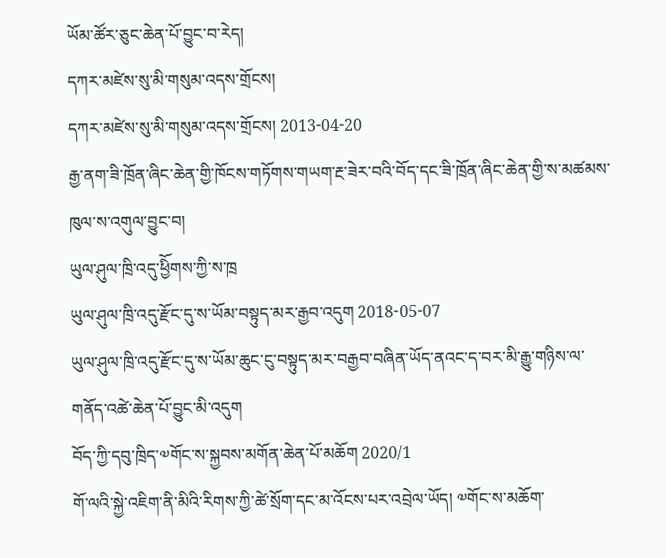ཡོམ་ཚོར་ཅུང་ཆེན་པོ་བྱུང་བ་རེད།
དཀར་མཛེས་སུ་མི་གསུམ་འདས་གྲོངས།
དཀར་མཛེས་སུ་མི་གསུམ་འདས་གྲོངས། 2013-04-20
རྒྱ་ནག་ཟི་ཁྲོན་ཞིང་ཆེན་གྱི་ཁོངས་གཏོགས་གཡག་རྔ་ཟེར་བའི་བོད་དང་ཟི་ཁྲོན་ཞིང་ཆེན་གྱི་ས་མཚམས་ཁུལ་ས་འགུལ་བྱུང་བ།
ཡུལ་ཤུལ་ཁྲི་འདུ་ཕྱིོགས་ཀྱི་ས་ཁྲ
ཡུལ་ཤུལ་ཁྲི་འདུ་རྫོང་དུ་ས་ཡོམ་བསྟུད་མར་རྒྱབ་འདུག 2018-05-07
ཡུལ་ཤུལ་ཁྲི་འདུ་རྫོང་དུ་ས་ཡོམ་ཆུང་ངུ་བསྟུད་མར་བརྒྱབ་བཞིན་ཡོད་ནའང་ད་བར་མི་རྒྱུ་གཉིས་ལ་གནོད་འཚེ་ཆེན་པོ་བྱུང་མི་འདུག
བོད་ཀྱི་དབུ་ཁྲིད་༧གོང་ས་སྐྱབས་མགོན་ཆེན་པོ་མཆོག 2020/1
གོ་ལའི་སྐྱེ་འཇིག་ནི་མིའི་རིགས་ཀྱི་ཚེ་སྲོག་དང་མ་འོངས་པར་འབྲེལ་ཡོད། ༧གོང་ས་མཆོག་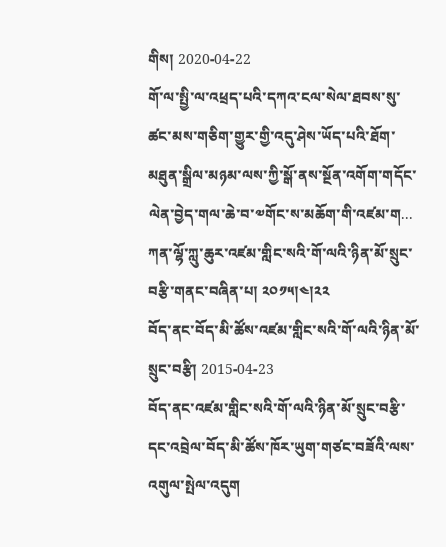གིས། 2020-04-22
གོ་ལ་སྤྱི་ལ་འཕྲད་པའི་དཀའ་ངལ་སེལ་ཐབས་སུ་ཚང་མས་གཅིག་གྱུར་གྱི་འདུ་ཤེས་ཡོད་པའི་ཐོག་མཐུན་སྒྲིལ་མཉམ་ལས་ཀྱི་སྒོ་ནས་སྔོན་འགོག་གདོང་ལེན་བྱེད་གལ་ཆེ་བ་༧གོང་ས་མཆོག་གི་འཛམ་ག...
ཀན་ལྷོ་ཀླུ་ཆུར་འཛམ་གླིང་སའི་གོ་ལའི་ཉིན་མོ་སྲུང་བརྩི་གནང་བཞིན་པ། ༢༠༡༥།༤།༢༢
བོད་ནང་བོད་མི་ཚོས་འཛམ་གླིང་སའི་གོ་ལའི་ཉིན་མོ་སྲུང་བརྩི། 2015-04-23
བོད་ནང་འཛམ་གླིང་སའི་གོ་ལའི་ཉིན་མོ་སྲུང་བརྩི་དང་འབྲེལ་བོད་མི་ཚོས་ཁོར་ཡུག་གཙང་བཟོའི་ལས་འགུལ་སྤེལ་འདུག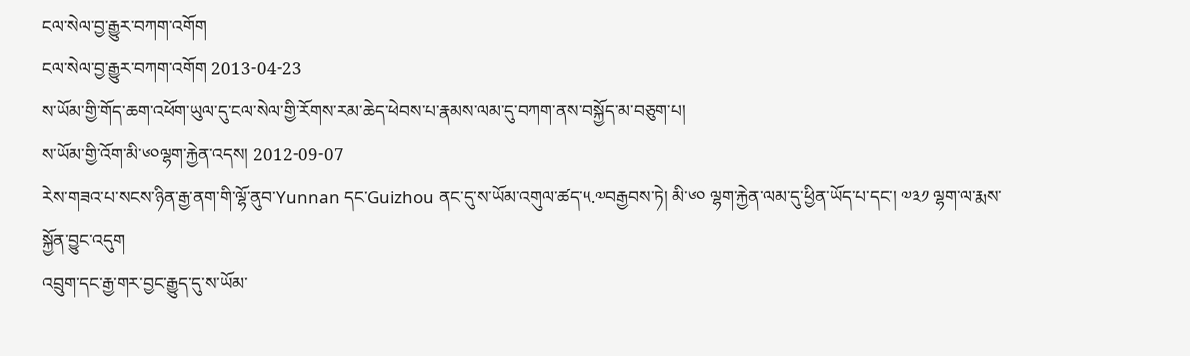ངལ་སེལ་བྱ་རྒྱུར་བཀག་འགོག
ངལ་སེལ་བྱ་རྒྱུར་བཀག་འགོག 2013-04-23
ས་ཡོམ་གྱི་གོད་ཆག་འཕོག་ཡུལ་དུ་ངལ་སེལ་གྱི་རོགས་རམ་ཆེད་ཕེབས་པ་རྣམས་ལམ་དུ་བཀག་ནས་བསྐྱོད་མ་བཅུག་པ།
ས་ཡོམ་གྱི་འོག་མི་༦༠ལྷག་རྐྱེན་འདས། 2012-09-07
རེས་གཟའ་པ་སངས་ཉིན་རྒྱ་ནག་གི་ལྷོ་ནུབ་Yunnan དང་Guizhou ནང་དུ་ས་ཡོམ་འགུལ་ཚད་༥.༧བརྒྱབས་ཏེ། མི་༦༠ ལྷག་རྐྱེན་ལམ་དུ་ཕྱིན་ཡོད་པ་དང་། ༧༣༡ ལྷག་ལ་རྨས་སྐྱོན་བྱུང་འདུག
འབྲུག་དང་རྒྱ་གར་བྱང་རྒྱུད་དུ་ས་ཡོམ་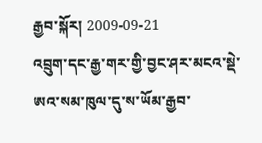རྒྱབ་སྐོར། 2009-09-21
འབྲུག་དང་རྒྱ་གར་གྱི་བྱང་ཤར་མངའ་སྡེ་ཨའ་སམ་ཁུལ་དུ་ས་ཡོམ་རྒྱབ་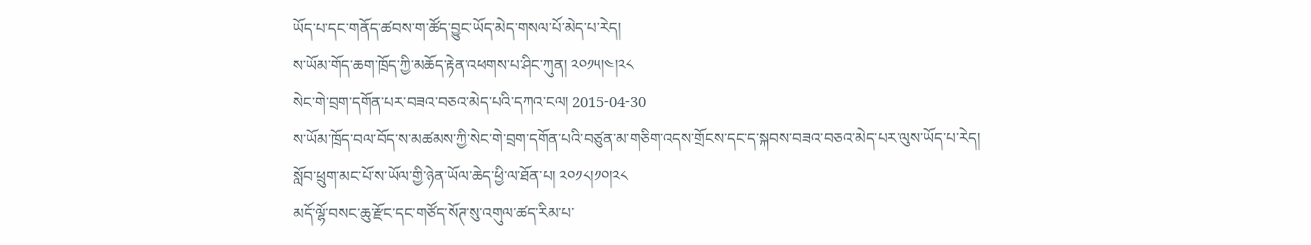ཡོད་པ་དང་གནོད་ཚབས་ག་ཚོད་བྱུང་ཡོད་མེད་གསལ་པོ་མེད་པ་རེད།
ས་ཡོམ་གོད་ཆག་ཁྲོད་ཀྱི་མཆོད་རྟེན་འཕགས་པ་ཤིང་ཀུན། ༢༠༡༥།༤།༢༨
སེང་གེ་བྲག་དགོན་པར་བཟའ་བཅའ་མེད་པའི་དཀའ་ངལ། 2015-04-30
ས་ཡོམ་ཁྲོད་བལ་བོད་ས་མཚམས་ཀྱི་སེང་གེ་བྲག་དགོན་པའི་བཙུན་མ་གཅིག་འདས་གྲོངས་དང་ད་སྐབས་བཟའ་བཅའ་མེད་པར་ལུས་ཡོད་པ་རེད།
སློབ་ཕྲུག་མང་པོ་ས་ཡོལ་གྱི་ཉེན་ཡོལ་ཆེད་ཕྱི་ལ་ཐོན་པ། ༢༠༡༨།༡༠།༢༨
མདོ་ལྷོ་བསང་ཆུ་རྫོང་དང་གཙོད་སོཊ་སུ་འགུལ་ཚད་རིམ་པ་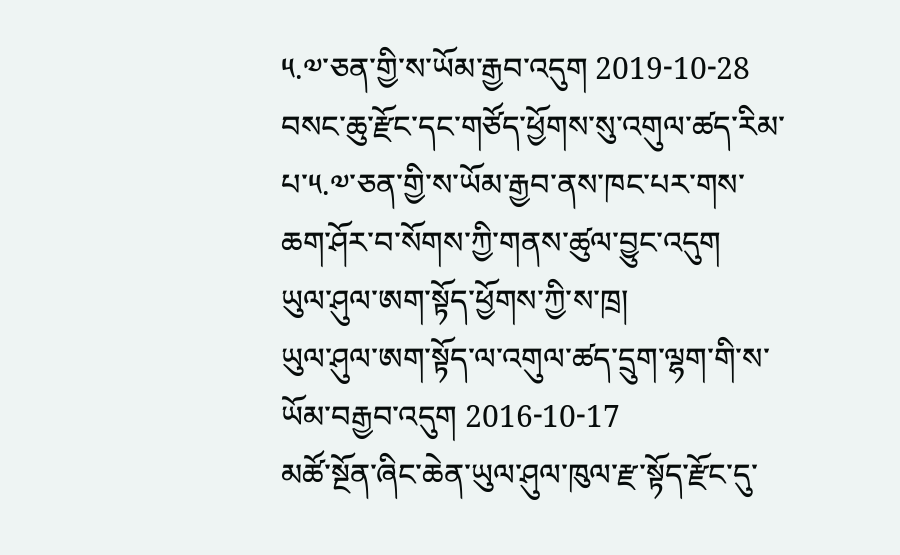༥.༧་ཅན་གྱི་ས་ཡོམ་རྒྱབ་འདུག 2019-10-28
བསང་ཆུ་རྫོང་དང་གཙོད་ཕྱོགས་སུ་འགུལ་ཚད་རིམ་པ་༥.༧་ཅན་གྱི་ས་ཡོམ་རྒྱབ་ནས་ཁང་པར་གས་ཆག་ཤོར་བ་སོགས་ཀྱི་གནས་ཚུལ་བྱུང་འདུག
ཡུལ་ཤུལ་ཨག་སྟོད་ཕྱོགས་ཀྱི་ས་ཁྲ།
ཡུལ་ཤུལ་ཨག་སྟོད་ལ་འགུལ་ཚད་དྲུག་ལྷག་གི་ས་ཡོམ་བརྒྱབ་འདུག 2016-10-17
མཚོ་སྔོན་ཞིང་ཆེན་ཡུལ་ཤུལ་ཁུལ་རྫ་སྟོད་རྫོང་དུ་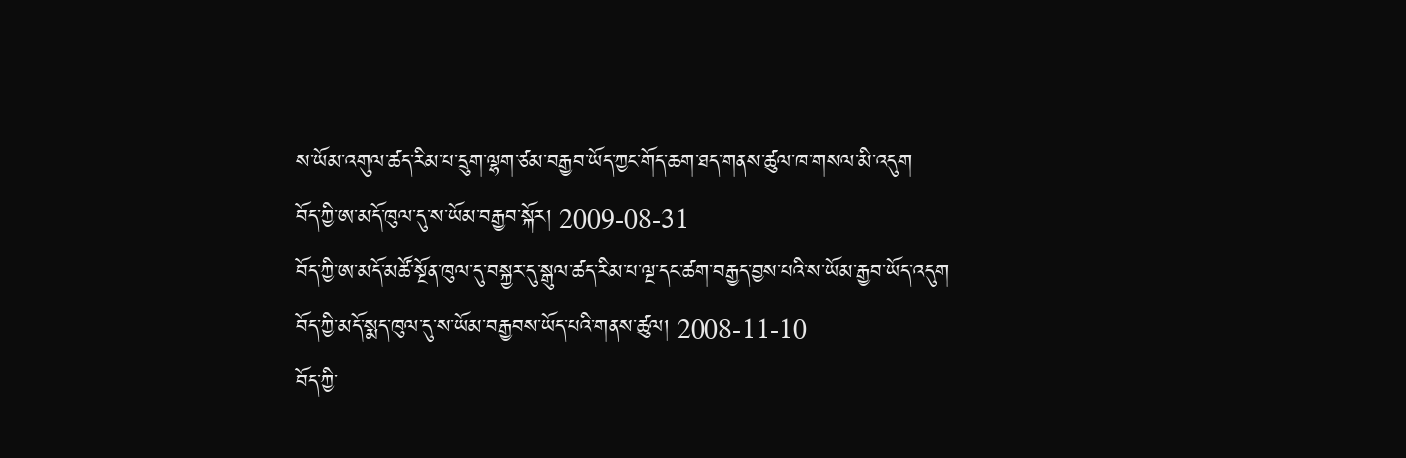ས་ཡོམ་འགུལ་ཚད་རིམ་པ་དྲུག་ལྷག་ཙམ་བརྒྱབ་ཡོད་ཀྱང་གོད་ཆག་ཐད་གནས་ཚུལ་ཁ་གསལ་མི་འདུག
བོད་ཀྱི་ཨ་མདོ་ཁུལ་དུ་ས་ཡོམ་བརྒྱབ་སྐོར། 2009-08-31
བོད་ཀྱི་ཨ་མདོ་མཚོ་སྔོན་ཁུལ་དུ་བསྐྱར་དུ་སྒུལ་ཚད་རིམ་པ་ལྔ་དང་ཚག་བརྒྱད་བྱས་པའི་ས་ཡོམ་རྒྱབ་ཡོད་འདུག
བོད་ཀྱི་མདོ་སྨད་ཁུལ་དུ་ས་ཡོམ་བརྒྱབས་ཡོད་པའི་གནས་ཚུལ། 2008-11-10
བོད་ཀྱི་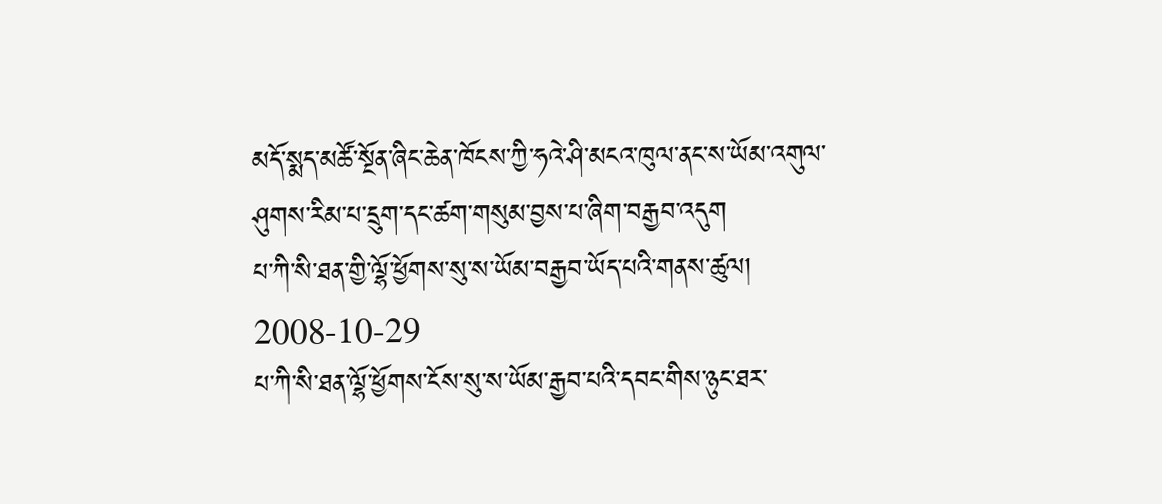མདོ་སྨད་མཚོ་སྔོན་ཞིང་ཆེན་ཁོངས་ཀྱི་ཧའེ་ཤི་མངའ་ཁུལ་ནང་ས་ཡོམ་འགུལ་ཤུགས་རིམ་པ་དྲུག་དང་ཚག་གསུམ་བྱས་པ་ཞིག་བརྒྱབ་འདུག
པ་ཀི་སི་ཐན་གྱི་ལྷོ་ཕྱོགས་སུ་ས་ཡོམ་བརྒྱབ་ཡོད་པའི་གནས་ཚུལ། 2008-10-29
པ་ཀི་སི་ཐན་ལྷོ་ཕྱོགས་ངོས་སུ་ས་ཡོམ་རྒྱབ་པའི་དབང་གིས་ཉུང་ཐར་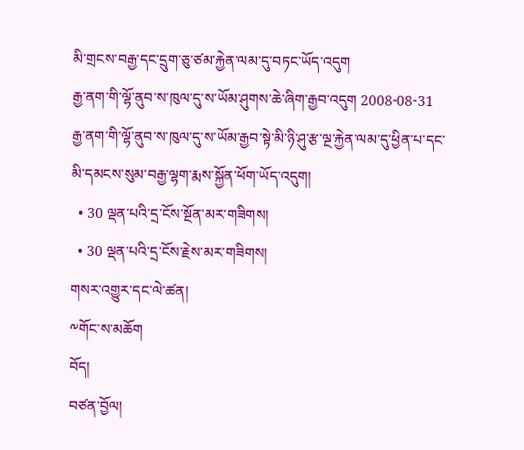མི་གྲངས་བརྒྱ་དང་དྲུག་ཅུ་ཙམ་རྐྱེན་ལམ་དུ་བཏང་ཡོད་འདུག
རྒྱ་ནག་གི་ལྷོ་ནུབ་ས་ཁུལ་དུ་ས་ཡོམ་ཤུགས་ཆེ་ཞིག་རྒྱབ་འདུག 2008-08-31
རྒྱ་ནག་གི་ལྷོ་ནུབ་ས་ཁུལ་དུ་ས་ཡོམ་རྒྱབ་སྟེ་མི་ཉི་ཤུ་རྩ་ལྔ་རྐྱེན་ལམ་དུ་ཕྱིན་པ་དང་མི་དམངས་སུམ་བརྒྱ་ལྷག་རྨས་སྐྱོན་ཕོག་ཡོད་འདུག།
  • 30 ལྡན་པའི་དྲ་ངོས་སྔོན་མར་གཟིགས།
  • 30 ལྡན་པའི་དྲ་ངོས་རྗེས་མར་གཟིགས།
གསར་འགྱུར་དང་ལེ་ཚན།
༸གོང་ས་མཆོག
བོད།
བཙན་བྱོལ།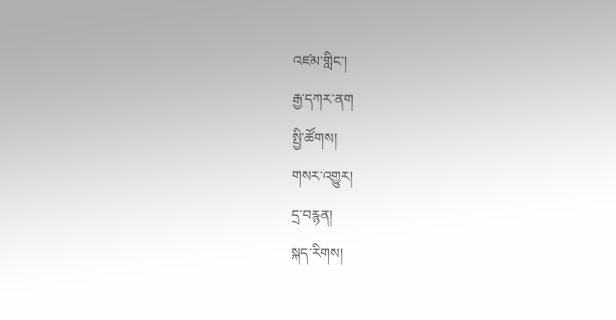འཛམ་གླིང་།
རྒྱ་དཀར་ནག
སྤྱི་ཚོགས།
གསར་འགྱུར།
དྲ་བརྙན།
སྐད་རིགས།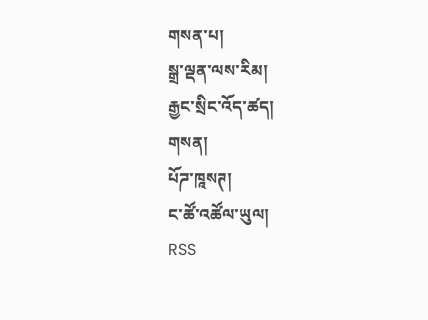གསན་པ།
སྒྲ་ལྡན་ལས་རིམ།
རྒྱང་སྲིང་འོད་ཚད།
གསན།
པོཌ་ཁཱསཊ།
ང་ཚོ་འཚོལ་ཡུལ།
RSS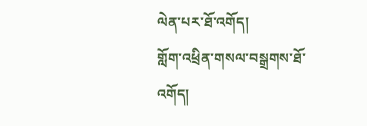ལེན་པར་ཐོ་འགོད།
གློག་འཕྲིན་གསལ་བསྒྲགས་ཐོ་འགོད།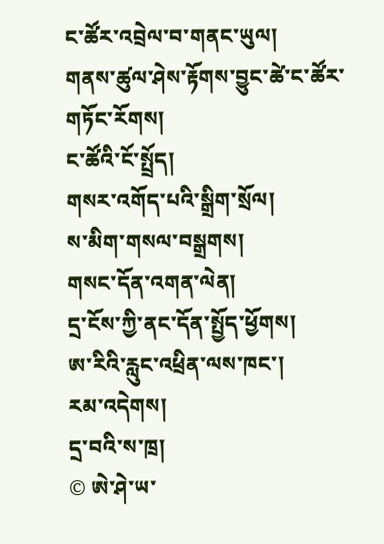ང་ཚོར་འབྲེལ་བ་གནང་ཡུལ།
གནས་ཚུལ་ཤེས་རྟོགས་བྱུང་ཚེ་ང་ཚོར་གཏོང་རོགས།
ང་ཚོའི་ངོ་སྤྲོད།
གསར་འགོད་པའི་སྒྲིག་སྲོལ།
ས་མིག་གསལ་བསྒྲགས།
གསང་དོན་འགན་ལེན།
དྲ་ངོས་ཀྱི་ནང་དོན་སྤྱོད་ཕྱོགས།
ཨ་རིའི་རླུང་འཕྲིན་ལས་ཁང་།
རམ་འདེགས།
དྲ་བའི་ས་ཁྲ།
© ཨེ་ཤེ་ཡ་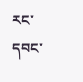རང་དབང་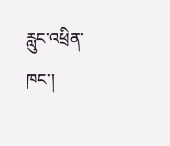རླུང་འཕྲིན་ཁང་།